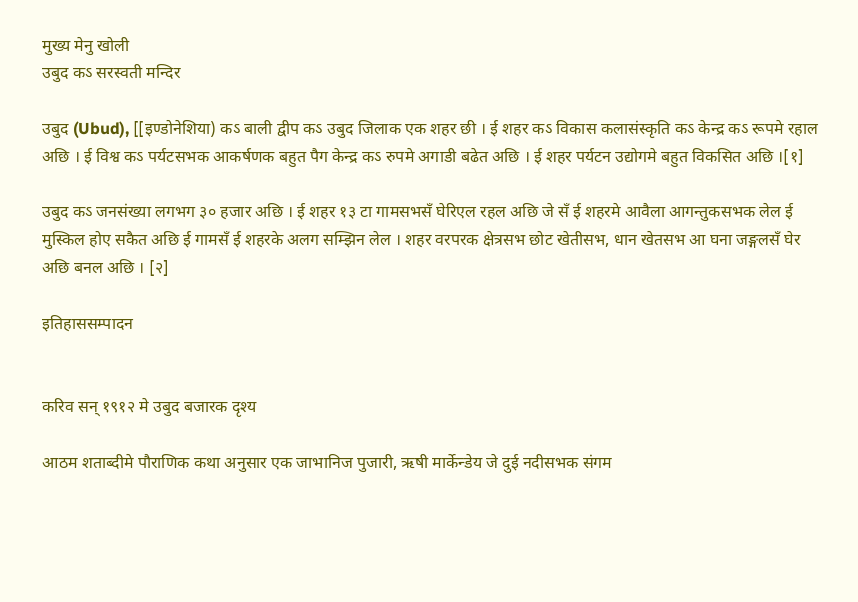मुख्य मेनु खोली
उबुद कऽ सरस्वती मन्दिर

उबुद (Ubud), [[इण्डोनेशिया) कऽ बाली द्वीप कऽ उबुद जिलाक एक शहर छी । ई शहर कऽ विकास कलासंस्कृति कऽ केन्द्र कऽ रूपमे रहाल अछि । ई विश्व कऽ पर्यटसभक आकर्षणक बहुत पैग केन्द्र कऽ रुपमे अगाडी बढेत अछि । ई शहर पर्यटन उद्योगमे बहुत विकसित अछि ।[१]

उबुद कऽ जनसंख्या लगभग ३० हजार अछि । ई शहर १३ टा गामसभसँ घेरिएल रहल अछि जे सँ ई शहरमे आवैला आगन्तुकसभक लेल ई मुस्किल होए सकैत अछि ई गामसँ ई शहरके अलग सम्झिन लेल । शहर वरपरक क्षेत्रसभ छोट खेतीसभ, धान खेतसभ आ घना जङ्गलसँ घेर अछि बनल अछि । [२]

इतिहाससम्पादन


करिव सन् १९१२ मे उबुद बजारक दृश्य

आठम शताब्दीमे पौराणिक कथा अनुसार एक जाभानिज पुजारी, ऋषी मार्केन्डेय जे दुई नदीसभक संगम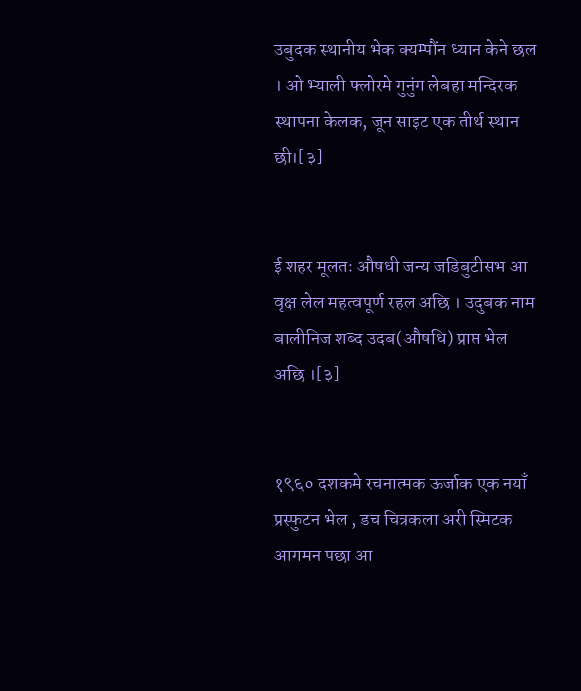उबुदक स्थानीय भेक क्यम्पौंन ध्यान केने छल । ओ भ्याली फ्लोरमे गुनुंग लेबहा मन्दिरक स्थापना केलक, जून साइट एक तीर्थ स्थान छी।[३]


ई शहर मूलतः औषधी जन्य जडिबुटीसभ आ वृक्ष लेल महत्वपूर्ण रहल अछि । उदुबक नाम बालीनिज शब्द उदब(औषधि) प्राप्त भेल अछि ।[३]


१९६० दशकमे रचनात्मक ऊर्जाक एक नयाँ प्रस्फुटन भेल , डच चित्रकला अरी स्मिटक आगमन पछा आ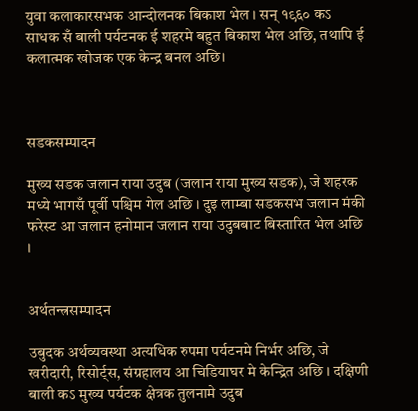युवा कलाकारसभक आन्दोलनक बिकाश भेल । सन् १९६० कऽ साधक सँ बाली पर्यटनक ई शहरमे बहुत बिकाश भेल अछि, तथापि ई कलात्मक खोजक एक केन्द्र बनल अछि।



सडकसम्पादन

मुख्य सडक जलान राया उदुब (जलान राया मुख्य सडक), जे शहरक मध्ये भागसँ पूर्वी पश्चिम गेल अछि । दुइ लाम्बा सडकसभ जलान मंकी फरेस्ट आ जलान हनोमान जलान राया उदुबबाट बिस्तारित भेल अछि ।


अर्थतन्त्रसम्पादन

उबुदक अर्थव्यवस्था अत्यधिक रुपमा पर्यटनमे निर्भर अछि, जे खरीदारी, रिसोर्ट्स, संग्रहालय आ चिडियाघर मे केन्द्रित अछि । दक्षिणी बाली कऽ मुख्य पर्यटक क्षेत्रक तुलनामे उदुब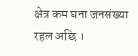क्षेत्र कम घना जनसंख्या रहल अछि ।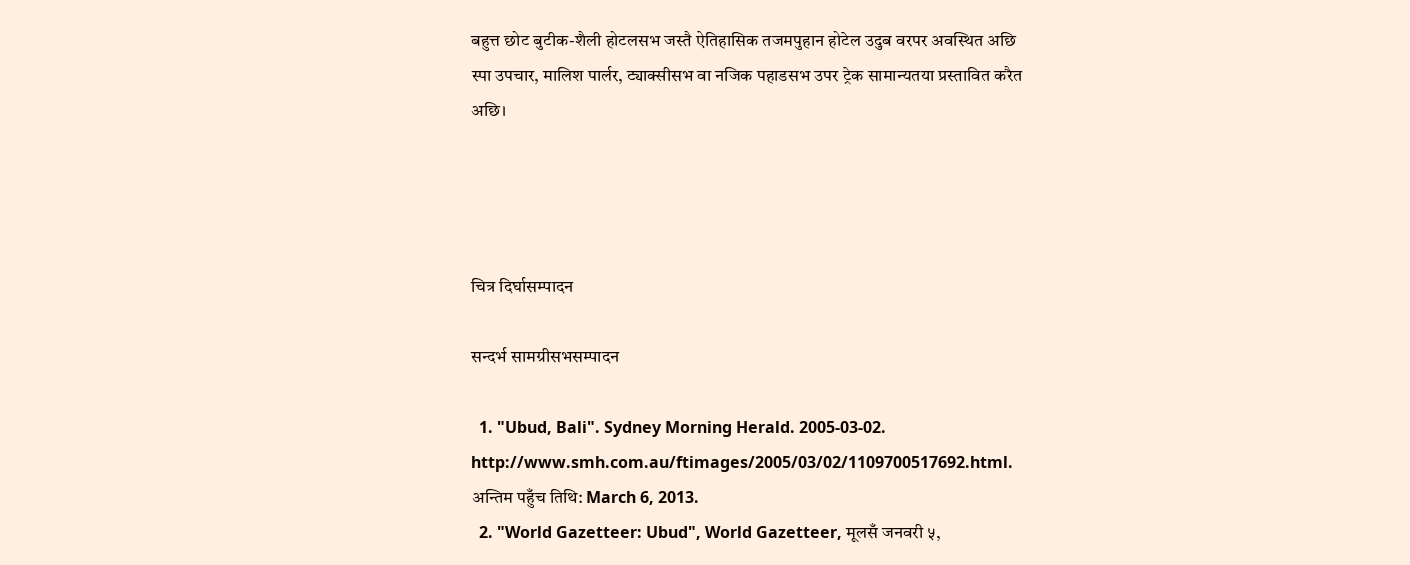बहुत्त छोट बुटीक-शैली होटलसभ जस्तै ऐतिहासिक तजमपुहान होटेल उदुब वरपर अवस्थित अछि स्पा उपचार, मालिश पार्लर, ट्याक्सीसभ वा नजिक पहाडसभ उपर ट्रेक सामान्यतया प्रस्तावित करैत अछि।




चित्र दिर्घासम्पादन

सन्दर्भ सामग्रीसभसम्पादन

  1. "Ubud, Bali". Sydney Morning Herald. 2005-03-02. http://www.smh.com.au/ftimages/2005/03/02/1109700517692.html. अन्तिम पहुँच तिथि: March 6, 2013.
  2. "World Gazetteer: Ubud", World Gazetteer, मूलसँ जनवरी ५,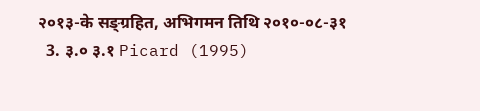२०१३-के सङ्ग्रहित, अभिगमन तिथि २०१०-०८-३१
  3. ३.० ३.१ Picard (1995)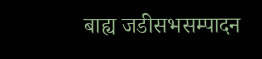बाह्य जडीसभसम्पादन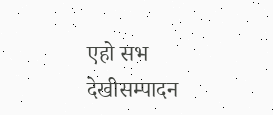एहो सभ देखीसम्पादन